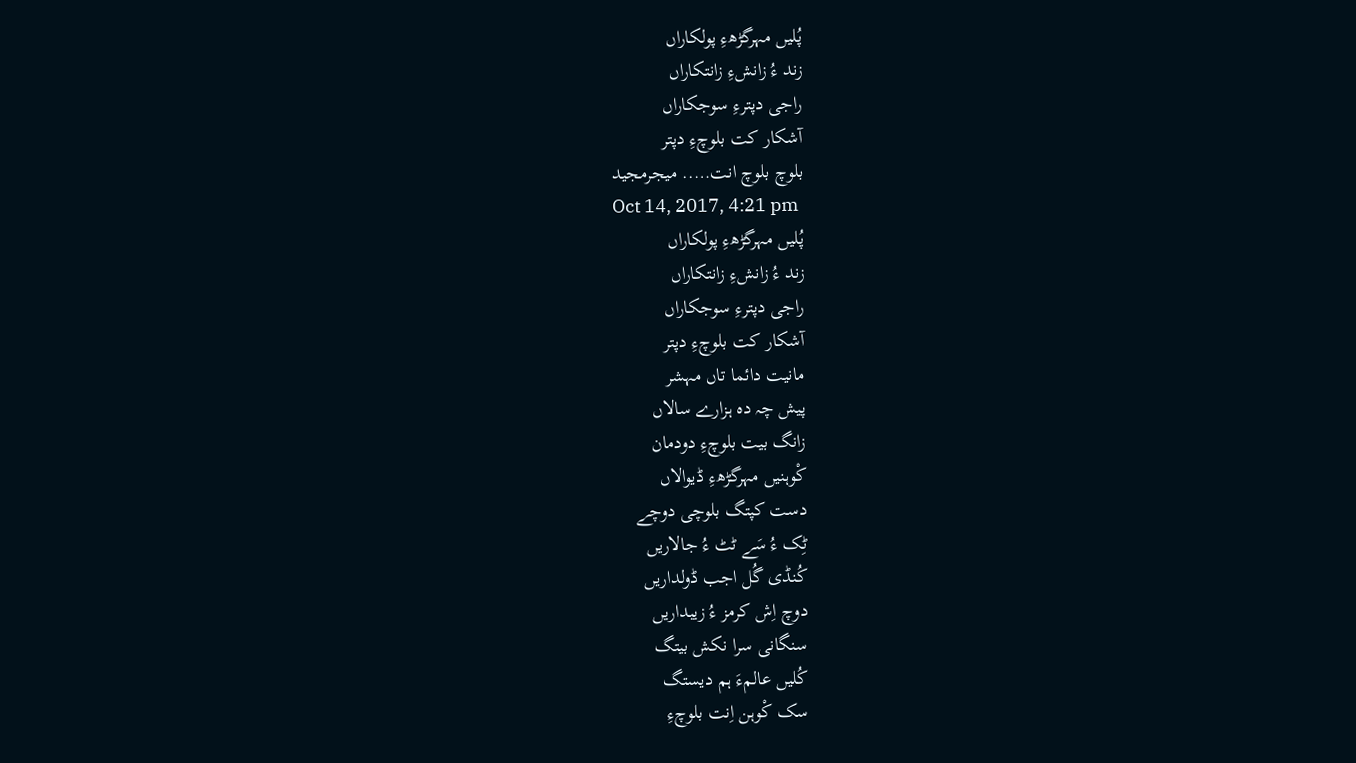پُلیں مہرگڑھءِ پولکاراں
زند ءُ زانشءِ زانتکاراں
راجی دپترءِ سوجکاراں
آشکار کت بلوچءِ دپتر
بلوچ بلوچ انت….. میجرمجید
Oct 14, 2017, 4:21 pm
پُلیں مہرگڑھءِ پولکاراں
زند ءُ زانشءِ زانتکاراں
راجی دپترءِ سوجکاراں
آشکار کت بلوچءِ دپتر
مانیت دائما تاں مہشر
پیش چہ دہ ہزارے سالاں
زانگ بیت بلوچءِ دودمان
کْوہنیں مہرگڑھءِ ڈیوالاں
دست کپتگ بلوچی دوچے
ٹِک ءُ سَے ٹٹ ءُ جالاریں
کُنڈی گُل اجب ڈولداریں
دوچ اِش کرمز ءُ زیبداریں
سنگانی سرا نکش بیتگ
کُلیں عالمءَ ہم دیستگ
سک کْوہن اِنت بلوچءِ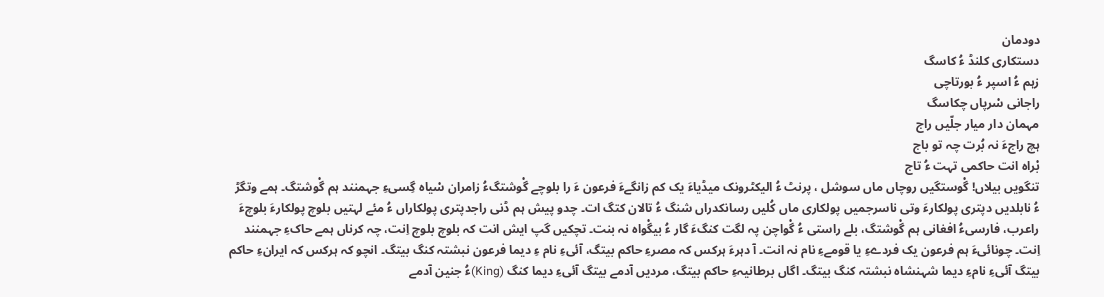دودمان
دستکاری کلنڈ ءُ کاسگ
زہم ءُ اسپر ءُ بورتاچی
راجانی سْرپاں چکاسگ
مہمان دار میار جلّیں راج
ہچ راجءَ نہ بُرت چہ تو باج
بْراہ انت حاکمی تہت ءُ تاج
تنگویں بیلاں! گْوستگیں روچاں ماں سوشل ، پرنٹ ءُ الیکٹرونک میڈیاءَ یک کم زانگےءَ فرعون ءَ را بلوچے گْوشتگءُ زامران سْیاہ گِسیءِ جہمنند ہم گْوشتگ۔ ہمے وتگڑ ءُ نابلدیں دپتری پولکارءَ وتی ناسرجمیں پولکاری ماں کُلیں رسانکدراں شنگ ءُ تالان کتگ ات۔ چدو پیش ہم ڈنی راجدپتری پولکاراں ءُ مئے لہتیں بلوچ پولکارءَ بلوچءَ راعرب، فارسیءُ افغانی ہم گْوشتگ، بلے راستی ءُ گْواچن پہ لگت کنگءَ گار ءُ بیگْواہ نہ بنت۔ تچکیں گپ ایش انت کہ بلوچ بلوچ اِنت، چہ کرناں ہمے حاکءِ جہمنند اِنت۔ چونائیءَ ہم فرعون یک فردےءِ یا قومےءِ نام نہ انت۔ آ دہرءَ ہرکس کہ مصرءِ حاکم بیتگ، آئیءِ نام ءِ دیما فرعون نبشتہ کنگ بیتگ۔ انچو کہ ہرکس کہ ایرانءِ حاکم بیتگ آئیءِ نامءِ دیما شہنشاہ نبشتہ کنگ بیتگ۔ اگاں برطانیہءِ حاکم بیتگ، مردیں آدمے بیتگ آئیءِ دیما کنگ (King)ءُ جنین آدمے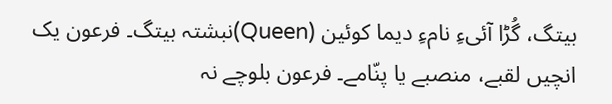بیتگ، گُڑا آئیءِ نامءِ دیما کوئین (Queen)نبشتہ بیتگ۔ فرعون یک انچیں لقبے، منصبے یا پنّامے۔ فرعون بلوچے نہ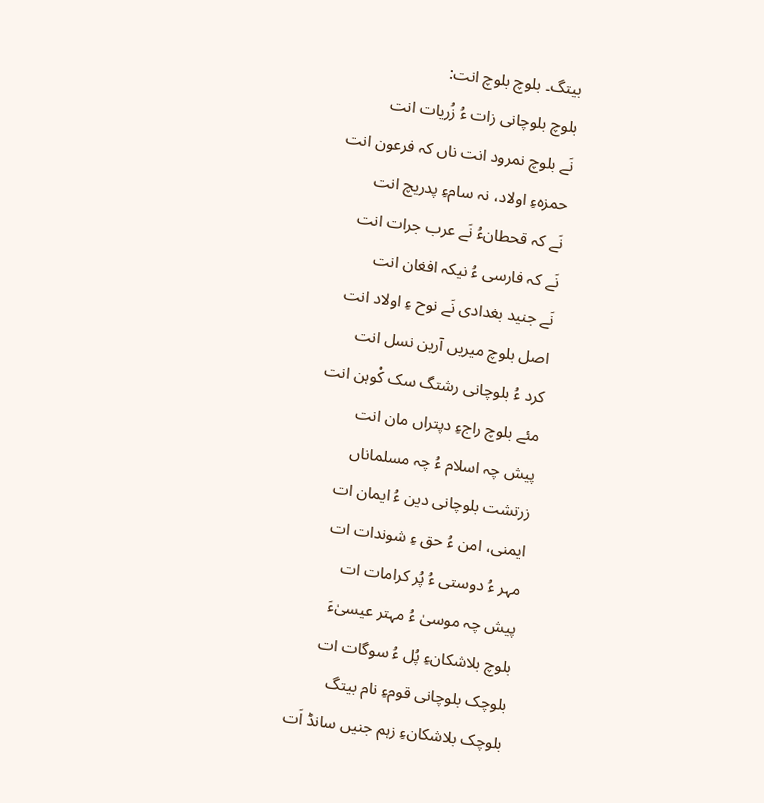بیتگ۔ بلوچ بلوچ انت:
بلوچ بلوچانی زات ءُ زُریات انت
نَے بلوچ نمرود انت ناں کہ فرعون انت
حمزہءِ اولاد، نہ سامءِ پدریچ انت
نَے کہ قحطانءُ نَے عرب جرات انت
نَے کہ فارسی ءُ نیکہ افغان انت
نَے جنید بغدادی نَے نوح ءِ اولاد انت
اصل بلوچ میریں آرین نسل انت
کرد ءُ بلوچانی رشتگ سک کْوہن انت
مئے بلوچ راجءِ دپتراں مان انت
پیش چہ اسلام ءُ چہ مسلماناں
زرتشت بلوچانی دین ءُ ایمان ات
ایمنی، امن ءُ حق ءِ شوندات ات
مہر ءُ دوستی ءُ پُر کرامات ات
پیش چہ موسیٰ ءُ مہتر عیسیٰءَ
بلوچ بلاشکانءِ پُل ءُ سوگات ات
بلوچک بلوچانی قومءِ نام بیتگ
بلوچک بلاشکانءِ زہم جنیں سانڈ اَت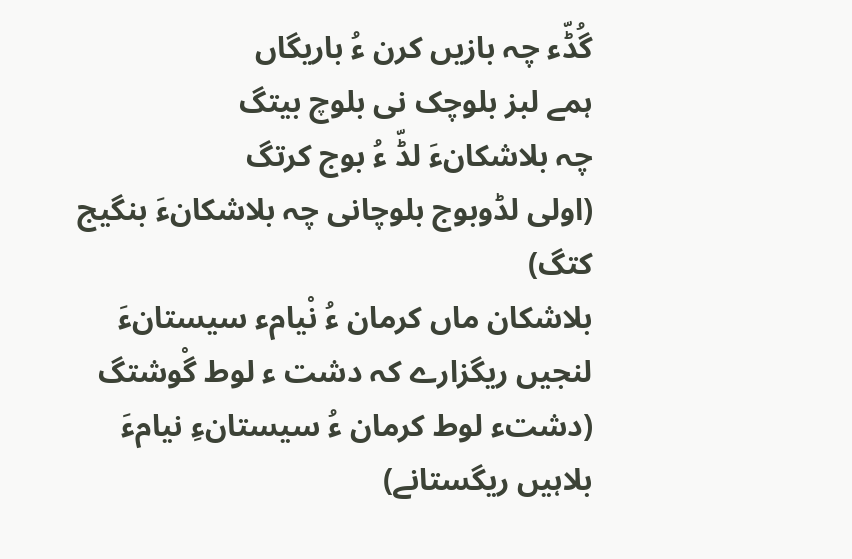گُڈّء چہ بازیں کرن ءُ باریگاں
ہمے لبز بلوچک نی بلوچ بیتگ
چہ بلاشکانءَ لڈّ ءُ بوج کرتگ
(اولی لڈوبوج بلوچانی چہ بلاشکانءَ بنگیج کتگ)
بلاشکان ماں کرمان ءُ نْیامء سیستانءَ
لنجیں ریگزارے کہ دشت ء لوط گْوشتگ
(دشتء لوط کرمان ءُ سیستانءِ نیامءَ بلاہیں ریگستانے)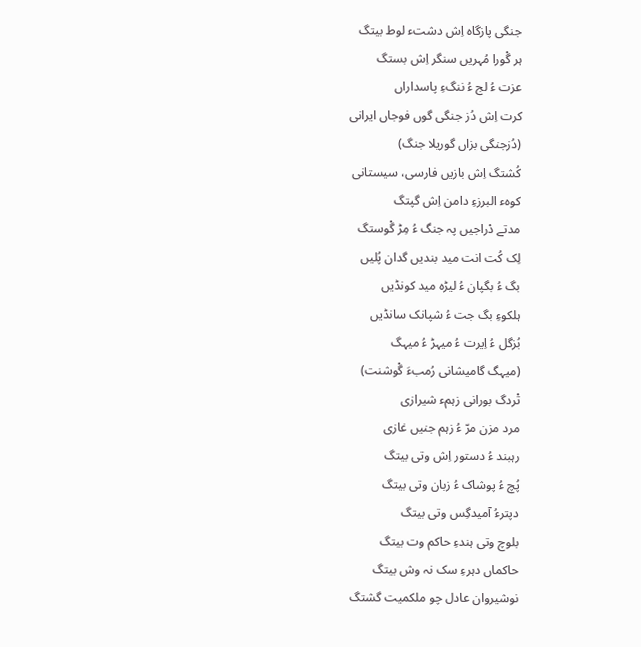جنگی پازگاہ اِش دشتء لوط بیتگ
ہر گْورا مُہریں سنگر اِش بستگ
عزت ءُ لج ءُ ننگءِ پاسداراں
کرت اِش دُز جنگی گوں فوجاں ایرانی
(دُزجنگی بزاں گوریلا جنگ)
کُشتگ اِش بازیں فارسی، سیستانی
کوہء البرزءِ دامن اِش گپتگ
مدتے دْراجیں پہ جنگ ءُ مِڑ گْوستگ
لِک کُت انت مید بندیں گدان پُلیں
بگ ءُ بگپان ءُ لیڑہ مید کونڈیں
ہلکوءِ بگ جت ءُ شپانک سانڈیں
بُزگل ءُ اِیرت ءُ میہڑ ءُ میہگ
(میہگ گامیشانی رُمبءَ گْوشنت)
تْردگ بورانی زہمء شیرازی
مرد مزن مرّ ءُ زہم جنیں غازی
رہبند ءُ دستور اِش وتی بیتگ
پُچ ءُ پوشاک ءُ زبان وتی بیتگ
دپترءُ آمیدگِس وتی بیتگ
بلوچ وتی ہندءِ حاکم وت بیتگ
حاکماں دہرءِ سک نہ وش بیتگ
نوشیروان عادل چو ملکمیت گشتگ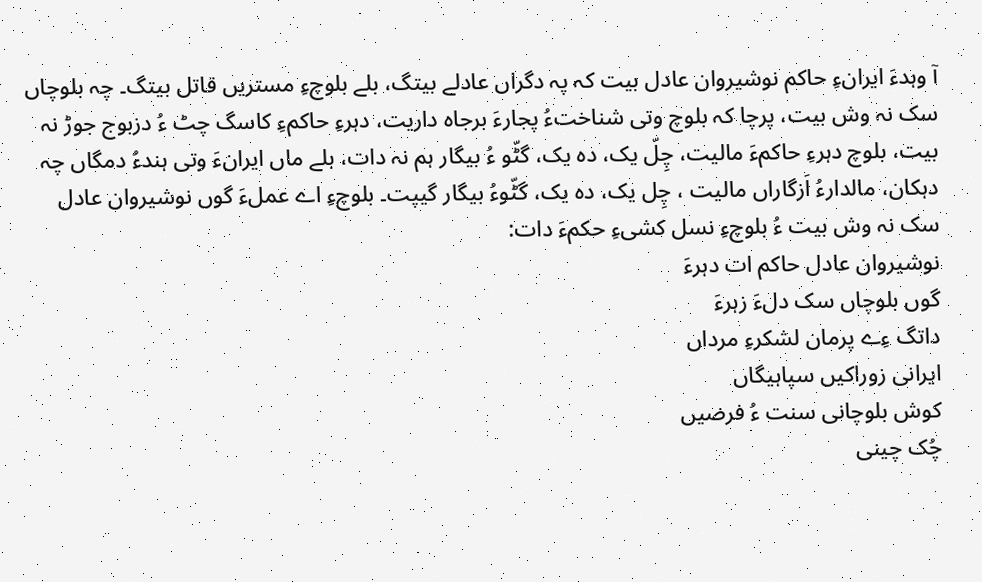آ وہدءَ ایرانءِ حاکم نوشیروان عادل بیت کہ پہ دگراں عادلے بیتگ، بلے بلوچءِ مستریں قاتل بیتگ۔ چہ بلوچاں سک نہ وش بیت، پرچا کہ بلوچ وتی شناختءُ پجارءَ برجاہ داریت، دہرءِ حاکمءِ کاسگ چٹ ءُ دزبوج جوڑ نہ بیت، بلوچ دہرءِ حاکمءَ مالیت، چِلّ یک، دہ یک، گٹّو ءُ بیگار ہم نہ دات، بلے ماں ایرانءَ وتی ہندءُ دمگاں چہ دہکان، مالدارءُ اَزگاراں مالیت ، چِل یک، دہ یک، گٹّوءُ بیگار گیپت۔ بلوچءِ اے عملءَ گوں نوشیروان عادل سک نہ وش بیت ءُ بلوچءِ نسل کشیءِ حکمءَ دات:
نوشیروان عادل حاکم ات دہرءَ
گوں بلوچاں سک دلءَ زہرءَ
داتگ ءِے پرمان لشکرءِ مرداں
ایرانی زوراکیں سپاہیگاں
کوش بلوچانی سنت ءُ فرضیں
چُک چینی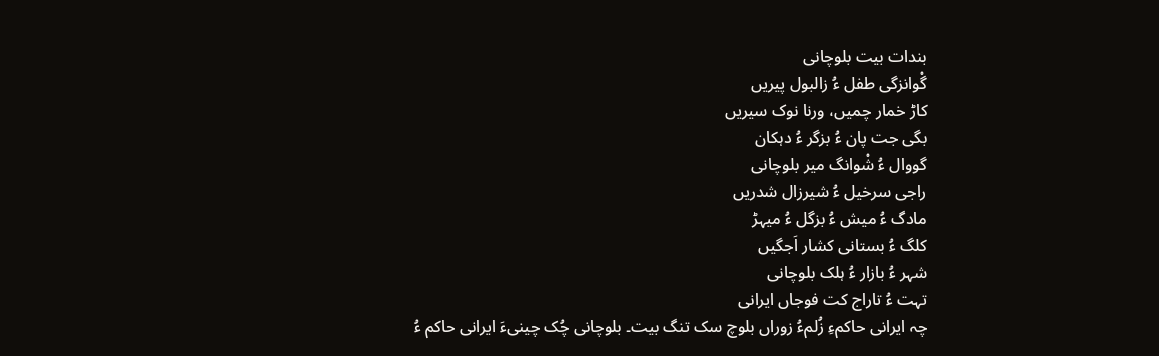بندات بیت بلوچانی
گْوانزگی طفل ءُ زالبول پیریں
کاڑ خمار چمیں، ورنا نوک سیریں
بگی جت پان ءُ بزگر ءُ دہکان
گووال ءُ شْوانگ میر بلوچانی
راجی سرخیل ءُ شیرزال شدریں
مادگ ءُ میش ءُ بزگل ءُ میہڑ
کلگ ءُ بستانی کشار اَجگیں
شہر ءُ بازار ءُ ہلک بلوچانی
تہت ءُ تاراج کت فوجاں ایرانی
چہ ایرانی حاکمءِ زُلمءُ زوراں بلوچ سک تنگ بیت۔ بلوچانی چُک چینیءَ ایرانی حاکم ءُ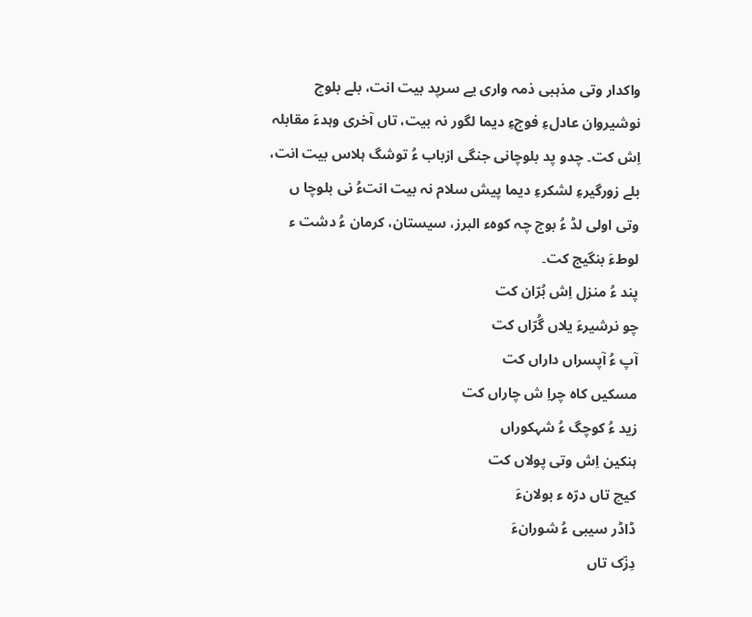واکدار وتی مذہبی ذمہ واری یے سرپد بیت انت، بلے بلوچ نوشیروان عادلءِ فوجءِ دیما لگور نہ بیت، تاں آخری وہدءَ مقابلہ اِش کت۔ چدو پد بلوچانی جنگی ازباب ءُ توشگ ہلاس بیت انت، بلے زورگیرءِ لشکرءِ دیما پیش سلام نہ بیت انتءُ نی بلوچا ں وتی اولی لڈ ءُ بوج چہ کوہء البرز، سیستان، کرمان ءُ دشت ء لوطءَ بنگیج کت۔
پند ءُ منزل اِش بُرّان کت
چو نرشیرءَ یلاں گُرّاں کت
آپ ءُ آپسراں داراں کت
مسکیں کاہ چراِ ش چاراں کت
زید ءُ کوچگ ءُ شہکوراں
ہنکین اِش وتی پولاں کت
کیچ تاں درّہ ء بولانءَ
ڈاڈر سیبی ءُ شورانءَ
دِزّک تاں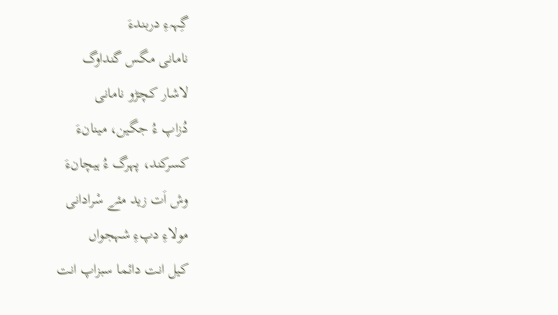گِہہءِ دربندءَ
نامانی مگس گنداوگ
لاشار کچڑو نامانی
دُزاپ ءُ جگین، مینانءَ
کسرکند، پہرگ ءُ ہیچانءَ
وش اَت زید مئے سْرادانی
مولاءِ دپءِ شہجواں
کیل انت دائما سبزاپ انت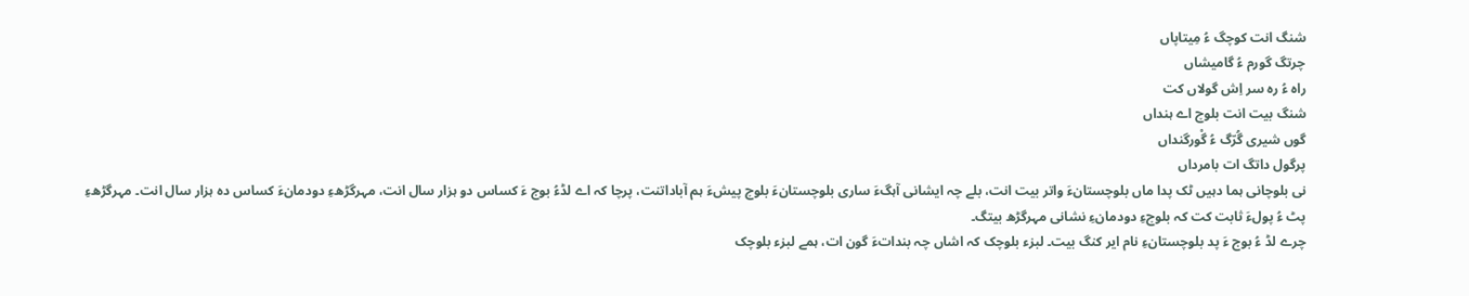شنگ انت کوچگ ءُ مِیتاپاں
چرتگ گورم ءُ گامیشاں
راہ ءُ رہ سر اِش گولاں کت
شنگ بیت انت بلوچ اے ہنداں
گوں شیری گُرّگ ءُ گْورگنداں
پرگول داتگ ات بامرداں
نی بلوچانی ہما دہیں ٹک پدا ماں بلوچستانءَ واتر بیت انت، بلے چہ ایشانی آہگءَ ساری بلوچستانءَ بلوچ پیشءَ ہم آباداتنت، پرچا کہ اے لڈءُ بوج ءَ کساس دو ہزار سال انت، مہرگڑھءِ دودمانءَ کساس دہ ہزار سال انت۔ مہرگڑھءِ پٹ ءُ پولءَ ثابت کت کہ بلوچءِ دودمانءِ نشانی مہرگڑھ بیتگ۔
چرے لڈ ءُ بوج ءَ پد بلوچستانءِ نام ایر کنگ بیت۔ لبزء بلوچک کہ اشاں چہ بنداتءَ گون ات، ہمے لبزء بلوچک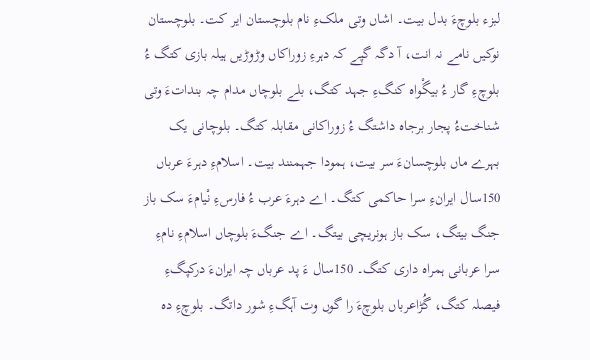لبزء بلوچءَ بدل بیت۔ اشاں وتی ملکءِ نام بلوچستان ایر کت۔ بلوچستان نوکیں نامے نہ انت، آ دگہ گپے کہ دہرءِ زوراکاں وڑوڑیں ہیلہ بازی کتگ ءُ بلوچءِ گار ءُ بیگْواہ کنگءِ جہد کتگ، بلے بلوچاں مدام چہ بنداتءَ وتی شناختءُ پجار برجاہ داشتگ ءُ زوراکانی مقابلہ کتگ۔ بلوچانی یک بہرے ماں بلوچسانءَ سر بیت، ہمودا جہمنند بیت۔ اسلامءِ دہرءَ عرباں 150سال ایرانءِ سرا حاکمی کتگ۔ اے دہرءَ عرب ءُ فارسءِ نْیامءَ سک باز جنگ بیتگ، سک باز ہونریچی بیتگ۔ اے جنگءَ بلوچاں اسلامءِ نامءِ سرا عربانی ہمراہ داری کتگ۔ 150سال ءَ پد عرباں چہ ایرانءَ درکپگءِ فیصلہ کتگ، گُڑاعرباں بلوچءَ را گوں وت آہگءِ شور داتگ۔ بلوچءِ دہ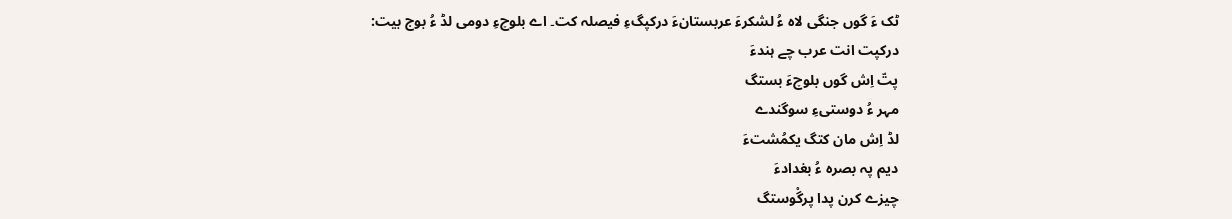ٹک ءَ گوں جنگی لاہ ءُ لشکرءَ عربستانءَ درکپگءِ فیصلہ کت۔ اے بلوچءِ دومی لڈ ءُ بوج بیت:
درکپت انت عرب چے ہندءَ
پتّ اِش گوں بلوچءَ بستگ
مہر ءُ دوستیءِ سوگندے
لڈ اِش مان کتگ یکمُشتءَ
دیم پہ بصرہ ءُ بغدادءَ
چیزے کرن پدا پرگْوستگ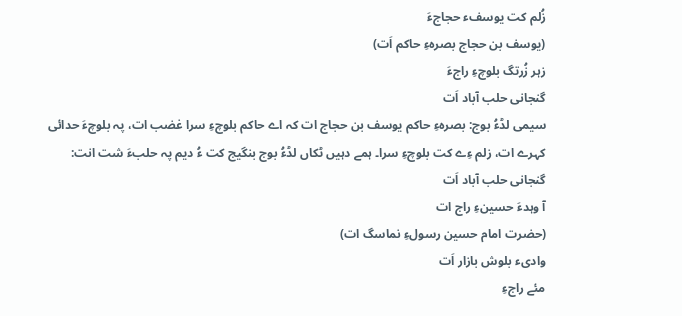زُلم کت یوسفء حجاجءَ
(یوسف بن حجاج بصرہءِ حاکم اَت)
زہر زُرتگ بلوچءِ راجءَ
گنجانی حلب آباد اَت
سیمی لڈءُ بوج: بصرہءِ حاکم یوسف بن حجاج ات کہ اے حاکم بلوچءِ سرا غضب ات، پہ بلوچءَ حدائی کہرے ات، زلم ءِے کت بلوچءِ سرا۔ ہمے دہیں ٹکاں لڈءُ بوج بنگیج کت ءُ دیم پہ حلبءَ شت انت:
گنجانی حلب آباد اَت
آ وہدءَ حسینءِ راج ات
(حضرت امام حسین رسولءِ نماسگ ات)
وادیء بلوش بازار اَت
مئے راجءِ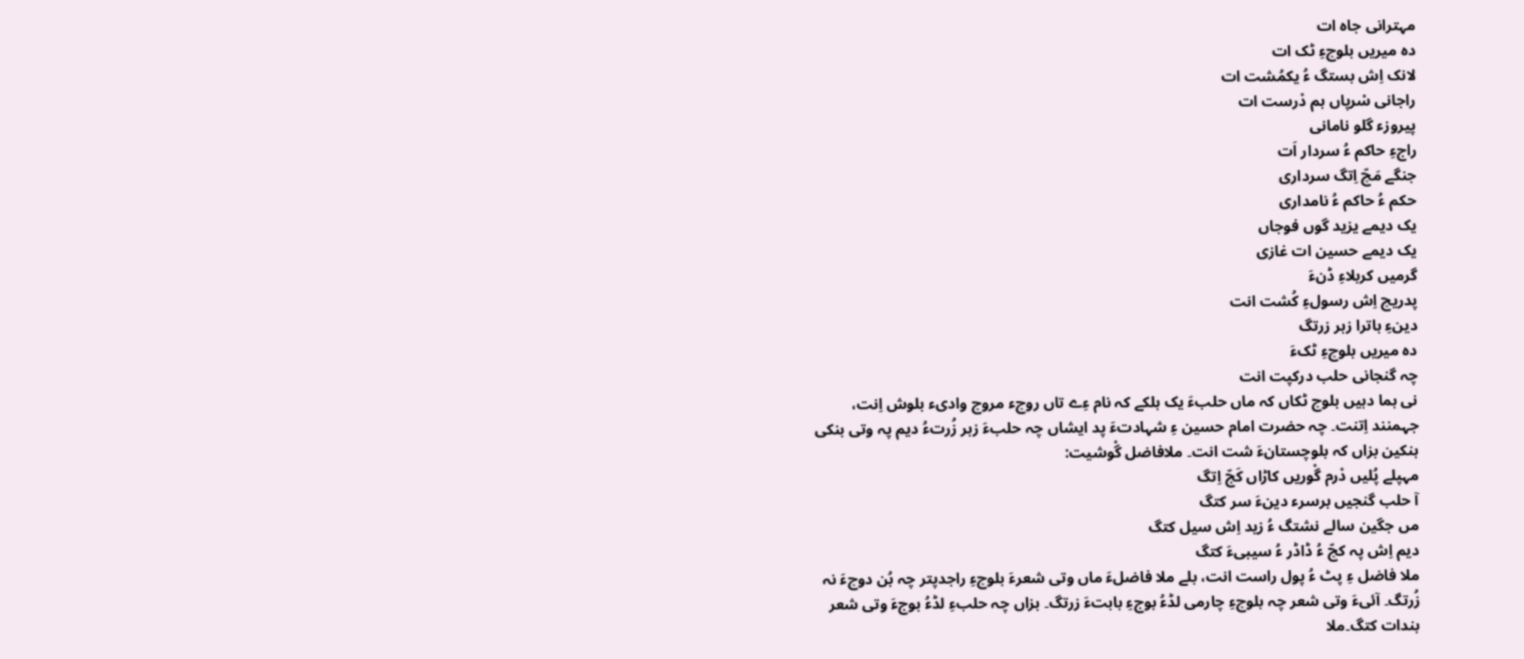مہترانی جاہ ات
دہ میریں بلوچءِ ٹک ات
لانک اِش بستگ ءُ یکمُشت ات
راجانی سْرپاں ہم دْرست ات
پیروزء گلو نامانی
راجءِ حاکم ءُ سردار اَت
جنگے مَچّ اِتگ سرداری
حکم ءُ حاکم ءُ نامداری
یک دیمے یزید گوں فوجاں
یک دیمے حسین ات غازی
گرمیں کربلاءِ ڈنءَ
پدریچ اِش رسولءِ کُشت انت
دینءِ ہاترا زہر زرتگ
دہ میریں بلوچءِ ٹکءَ
چہ گنجانی حلب درکپت انت
نی ہما دہیں بلوچ ٹکاں کہ ماں حلبءَ یک ہلکے کہ نام ءِے تاں روچء مروچ وادیء بلوش اِنت، جہمنند اِتنت۔ چہ حضرت امام حسین ءِ شہادتءَ پد ایشاں چہ حلبءَ زہر زُرتءُ دیم پہ وتی بنکی ہنکین بزاں کہ بلوچستانءَ شت انت۔ ملافاضل گْوشیت:
مہپلے پُلیں دْرم گْوریں کاڑاں کَجّ اِتگ
آ حلب گنجیں برسرء دینءَ سر کتگ
مں جگین سالے نشتگ ءُ زید اِش سیل کتگ
دیم اِش پہ کچّ ءُ ڈاڈر ءُ سیبیءَ کتگ
ملا فاضل ءِ پٹ ءُ پول راست انت، بلے ملا فاضلءَ ماں وتی شعرءَ بلوچءِ راجدپتر چہ بُن دوچءَ نہ زُرتگ۔ آئیءَ وتی شعر چہ بلوچءِ چارمی لڈءُ بوجءِ بابتءَ زرتگ۔ بزاں چہ حلبءِ لڈءُ بوجءَ وتی شعر بندات کتگ۔ملا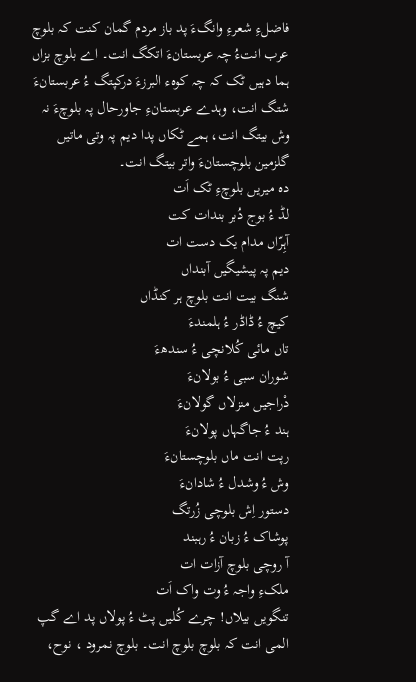فاضلءِ شعرءِ وانگءَ پد باز مردم گمان کنت کہ بلوچ عرب انتءُ چہ عربستانءَ اتکگ انت۔ اے بلوچ بزاں ہما دہیں ٹک کہ چہ کوہء البرزءَ درکپتگ ءُ عربستانءَ شتگ انت، وہدے عربستانءِ جاورحال پہ بلوچءَ نہ وش بیتگ انت، ہمے ٹکاں پدا دیم پہ وتی ماتیں گلزمین بلوچستانءَ واتر بیتگ انت۔
دہ میریں بلوچءِ ٹک اَت
لڈ ءُ بوج دُبر بندات کت
آہِرّاں مدام یک دست ات
دیم پہ پیشیگیں آبنداں
شنگ بیت انت بلوچ ہر کنڈاں
کیچ ءُ ڈاڈر ءُ ہلمندءَ
تاں مائی کُلانچی ءُ سندھءَ
شوران سبی ءُ بولانءَ
دْراجیں منزلاں گولانءَ
ہند ءُ جاگہاں پولانءَ
رپت انت ماں بلوچستانءَ
وش ءُ وشدل ءُ شادانءَ
دستور اِش بلوچی زُرتگ
پوشاک ءُ زبان ءُ رہبند
آ روچی بلوچ آزات ات
ملکءِ واجہ ءُ وت واک اَت
تنگویں بیلاں! چرے کُلیں پٹ ءُ پولاں پد اے گپ المی انت کہ بلوچ بلوچ انت۔ بلوچ نمرود ، نوح،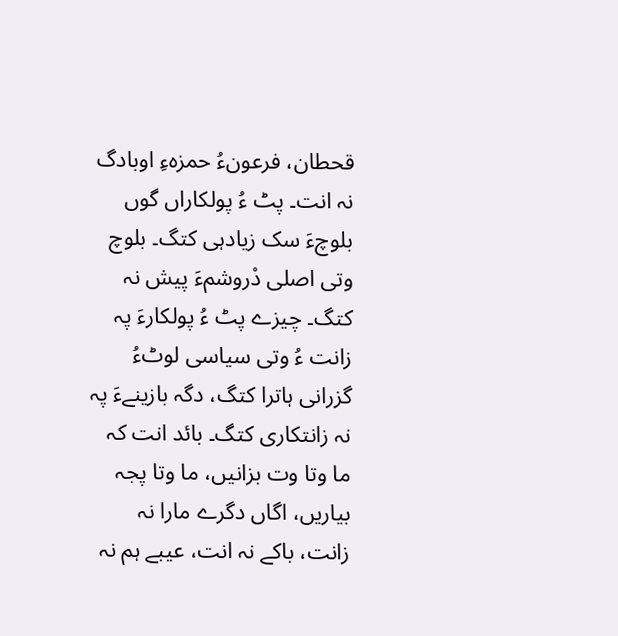قحطان، فرعونءُ حمزہءِ اوبادگ نہ انت۔ پٹ ءُ پولکاراں گوں بلوچءَ سک زیادہی کتگ۔ بلوچ وتی اصلی دْروشمءَ پیش نہ کتگ۔ چیزے پٹ ءُ پولکارءَ پہ زانت ءُ وتی سیاسی لوٹءُ گزرانی ہاترا کتگ، دگہ بازینےءَ پہ نہ زانتکاری کتگ۔ بائد انت کہ ما وتا وت بزانیں، ما وتا پجہ بیاریں، اگاں دگرے مارا نہ زانت، باکے نہ انت، عیبے ہم نہ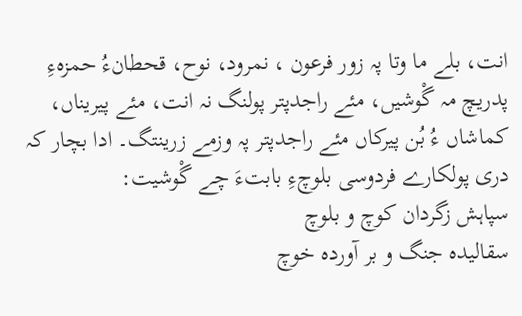انت، بلے ما وتا پہ زور فرعون ، نمرود، نوح، قحطانءُ حمزہءِ پدریچ مہ گْوشیں، مئے راجدپتر پولنگ نہ انت، مئے پیریناں، کماشاں ءُ بُن پیرکاں مئے راجدپتر پہ وزمے زرینتگ۔ ادا بچار کہ دری پولکارے فردوسی بلوچءِ بابتءَ چے گْوشیت:
سپاہش زگردان کوچ و بلوچ
سقالیدہ جنگ و بر آوردہ خوچ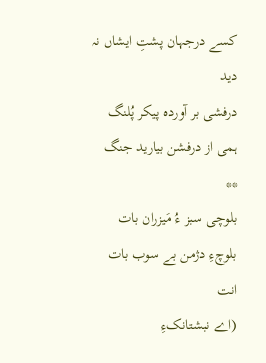کسے درجہان پشتِ ایشاں نہ دید
درفشی بر آوردہ پیکر پُلنگ
ہمی از درفشن بیارید جنگ
**
بلوچی سبز ءُ مَیزران بات
بلوچءِ دژمن بے سوب بات انت
(اے نبشتانکءِ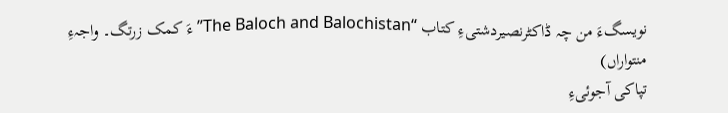نویسگءَ من چہ ڈاکٹرنصیردشتیءِ کتاب “The Baloch and Balochistan”ءَ کمک زرتگ۔ واجہءِ منتواراں)
تپاکی آجوئیءِ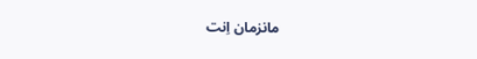مانزمان اِنت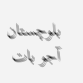بلوچستان آجو بات